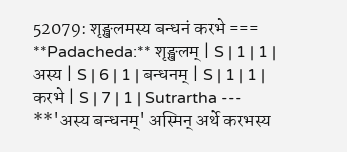52079: शृङ्खलमस्य बन्धनं करभे === **Padacheda:** शृङ्खलम् | S | 1 | 1 | अस्य | S | 6 | 1 | बन्धनम् | S | 1 | 1 | करभे | S | 7 | 1 | Sutrartha --- **'अस्य बन्धनम्' अस्मिन् अर्थे करभस्य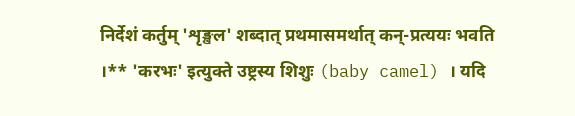निर्देशं कर्तुम् 'शृङ्खल' शब्दात् प्रथमासमर्थात् कन्-प्रत्ययः भवति ।** 'करभः' इत्युक्ते उष्ट्रस्य शिशुः (baby camel) । यदि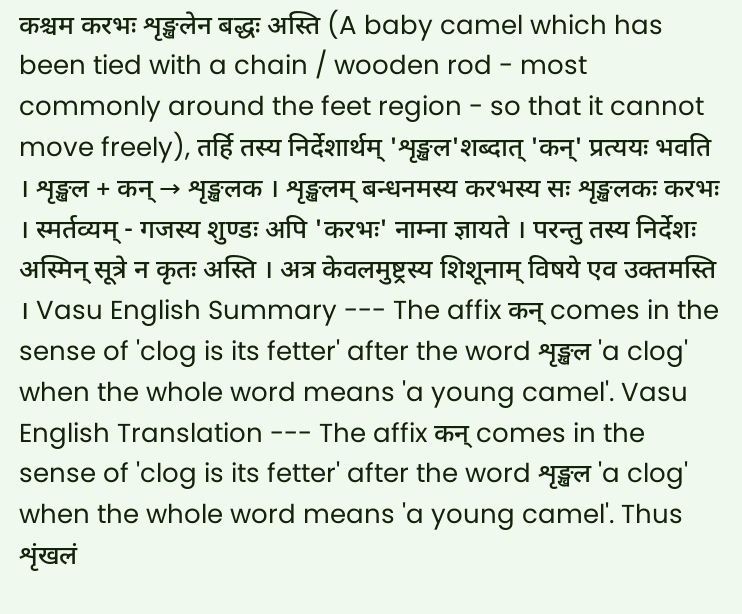कश्चम करभः शृङ्खलेन बद्धः अस्ति (A baby camel which has been tied with a chain / wooden rod - most commonly around the feet region - so that it cannot move freely), तर्हि तस्य निर्देशार्थम् 'शृङ्खल'शब्दात् 'कन्' प्रत्ययः भवति । शृङ्खल + कन् → शृङ्खलक । शृङ्खलम् बन्धनमस्य करभस्य सः शृङ्खलकः करभः । स्मर्तव्यम् - गजस्य शुण्डः अपि 'करभः' नाम्ना ज्ञायते । परन्तु तस्य निर्देशः अस्मिन् सूत्रे न कृतः अस्ति । अत्र केवलमुष्ट्रस्य शिशूनाम् विषये एव उक्तमस्ति । Vasu English Summary --- The affix कन् comes in the sense of 'clog is its fetter' after the word शृङ्खल 'a clog' when the whole word means 'a young camel'. Vasu English Translation --- The affix कन् comes in the sense of 'clog is its fetter' after the word शृङ्खल 'a clog' when the whole word means 'a young camel'. Thus शृंखलं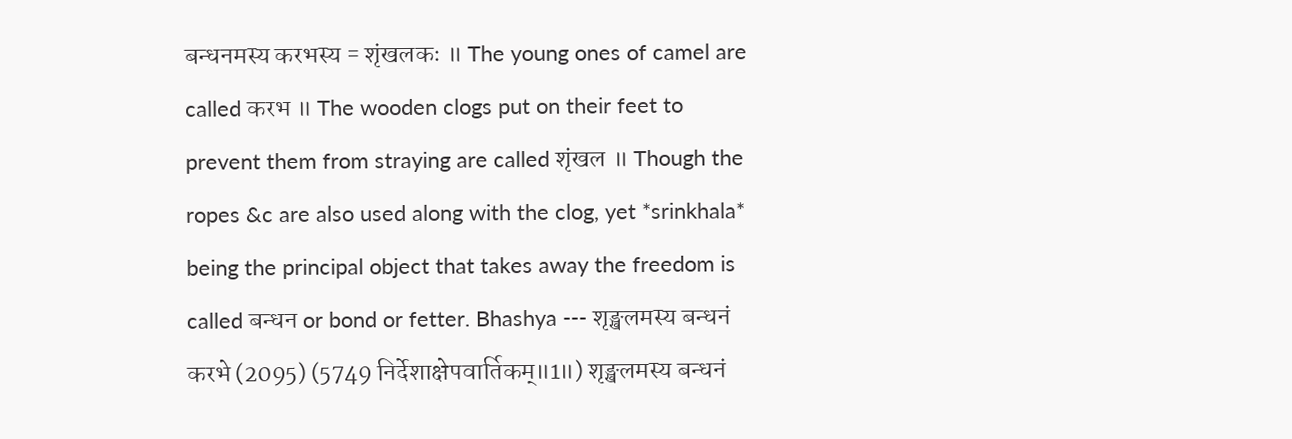बन्धनमस्य करभस्य = शृंखलकः ॥ The young ones of camel are called करभ ॥ The wooden clogs put on their feet to prevent them from straying are called शृंखल ॥ Though the ropes &c are also used along with the clog, yet *srinkhala* being the principal object that takes away the freedom is called बन्धन or bond or fetter. Bhashya --- शृङ्खलमस्य बन्धनं करभे (2095) (5749 निर्देशाक्षेपवार्तिकम्॥1॥) शृङ्खलमस्य बन्धनं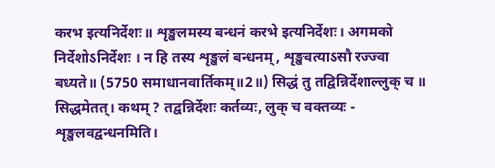करभ इत्यनिर्देशः॥ शृङ्खलमस्य बन्धनं करभे इत्यनिर्देशः। अगमको निर्देशोऽनिर्देशः । न हि तस्य शृङ्खलं बन्धनम्, शृङ्खवत्याऽसौ रज्ज्वा बध्यते॥ (5750 समाधानवार्तिकम्॥2॥) सिद्धं तु तद्विन्निर्देशाल्लुक् च ॥ सिद्धमेतत्। कथम् ? तद्वन्निर्देशः कर्तव्यः, लुक् च वक्तव्यः - शृङ्खलवद्वन्धनमिति।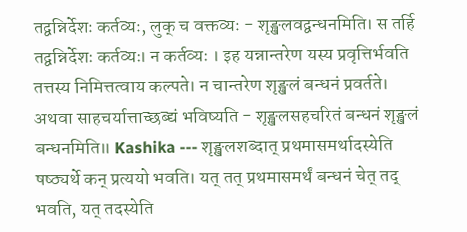तद्वन्निर्देशः कर्तव्यः, लुक् च वक्तव्यः - शृङ्खलवद्वन्धनमिति। स तर्हि तद्वन्निर्देशः कर्तव्यः। न कर्तव्यः । इह यन्नान्तरेण यस्य प्रवृत्तिर्भवति तत्तस्य निमित्तत्वाय कल्पते। न चान्तरेण शृङ्खलं बन्धनं प्रवर्तते। अथवा साहचर्यात्ताच्छब्द्यं भविष्यति - शृङ्खलसहचरितं बन्धनं शृङ्खलं बन्धनमिति॥ Kashika --- शृङ्खलशब्दात् प्रथमासमर्थादस्येति षष्ठ्यर्थे कन् प्रत्ययो भवति। यत् तत् प्रथमासमर्थं बन्धनं चेत् तद् भवति, यत् तदस्येति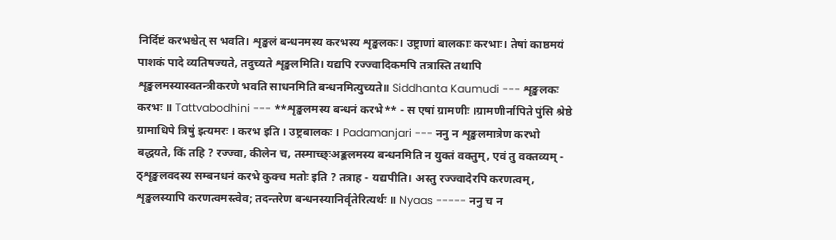निर्दिष्टं करभश्चेत् स भवति। शृङ्खलं बन्धनमस्य करभस्य शृङ्खलकः। उष्ट्राणां बालकाः करभाः। तेषां काष्ठमयं पाशकं पादे व्यतिषज्यते, तदुच्यते शृङ्खलमिति। यद्यपि रज्ज्वादिकमपि तत्रास्ति तथापि शृङ्खलमस्यास्वतन्त्रीकरणे भवति साधनमिति बन्धनमित्युच्यते॥ Siddhanta Kaumudi --- शृङ्खलकः करभः ॥ Tattvabodhini --- **शृङ्खलमस्य बन्धनं करभे** - स एषां ग्रामणीः ।ग्रामणीर्नापिते पुंसि श्रेष्ठे ग्रामाधिपे त्रिषु॑ इत्यमरः । करभ इति । उष्ट्रबालकः । Padamanjari --- ननु न शृङ्खलमात्रेण करभो बद्धयते, किं तहि ? रज्ज्वा, कीलेन च, तस्माच्छ्ःअङ्कलमस्य बन्धनमिति न युक्तं वक्तुम्, एवं तु वक्तव्यम् - ठ्शृङ्खलवदस्य सम्बनधनं करभे कुक्च मतोः इति ? तत्राह - यद्यपीति। अस्तु रज्ज्वादेरपि करणत्वम्, शृङ्खलस्यापि करणत्वमस्त्वेव; तदन्तरेण बन्धनस्यानिर्वृतेरित्यर्थः ॥ Nyaas ----- ननु च न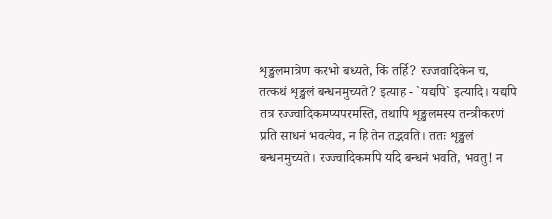शृङ्खलमात्रेण करभो बध्यते, किं तर्हि? रज्जवादिकेन च, तत्कथं शृङ्खलं बन्धनमुच्यते? इत्याह - `यद्यपि` इत्यादि। यद्यपि तत्र रज्ज्वादिकमप्यपरमस्ति, तथापि शृङ्खलमस्य तन्त्रीकरणं प्रति साधनं भवत्येव, न हि तेन तद्भवति। ततः शृङ्खलं बन्धनमुच्यते। रज्ज्वादिकमपि यदि बन्धनं भवति, भवतु! न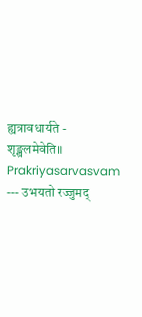ह्यत्रावधार्यते - शृङ्खलमेवेति॥ Prakriyasarvasvam --- उभयतो रज्जुमद्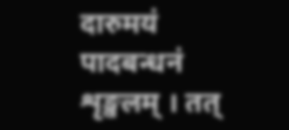दारुमयं पादबन्धनं शृङ्खलम् । तत्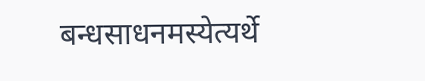बन्धसाधनमस्येत्यर्थे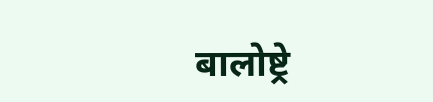बालोष्ट्रे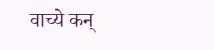वाच्ये कन्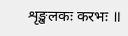शृङ्खलकः करभः ॥